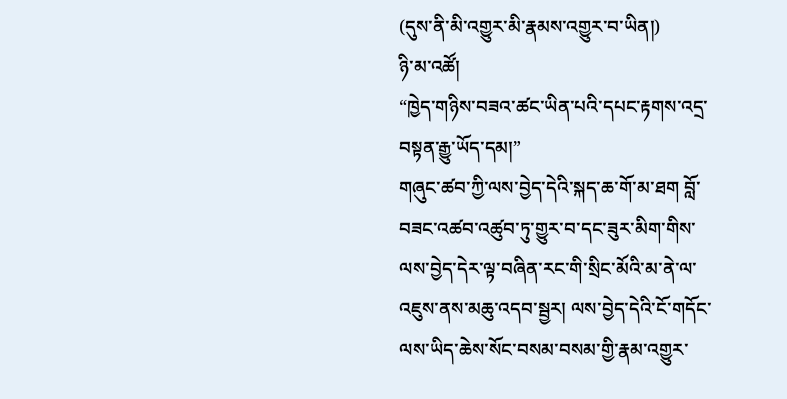(དུས་ནི་མི་འགྱུར་མི་རྣམས་འགྱུར་བ་ཡིན།)
ཉི་མ་འཚོ།
“ཁྱེད་གཉིས་བཟའ་ཚང་ཡིན་པའི་དཔང་རྟགས་འདྲ་བསྟན་རྒྱུ་ཡོད་དམ།”
གཞུང་ཚབ་ཀྱི་ལས་བྱེད་དེའི་སྐད་ཆ་གོ་མ་ཐག བློ་བཟང་འཚབ་འཚུབ་ཏུ་གྱུར་བ་དང་ཟུར་མིག་གིས་ལས་བྱེད་དེར་ལྟ་བཞིན་རང་གི་སྲིང་མོའི་མ་ནེ་ལ་འཇུས་ནས་མཆུ་འདབ་སྦྱར། ལས་བྱེད་དེའི་ངོ་གདོང་ལས་ཡིད་ཆེས་སོང་བསམ་བསམ་གྱི་རྣམ་འགྱུར་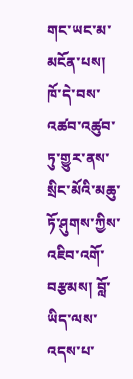གང་ཡང་མ་མངོན་པས། ཁོ་དེ་བས་འཚབ་འཚུབ་ཏུ་གྱུར་ནས་སྲིང་མོའི་མཆུ་ཏོ་ཤུགས་ཀྱིས་འཇིབ་འགོ་བརྩམས། བློ་ཡིད་ལས་འདས་པ་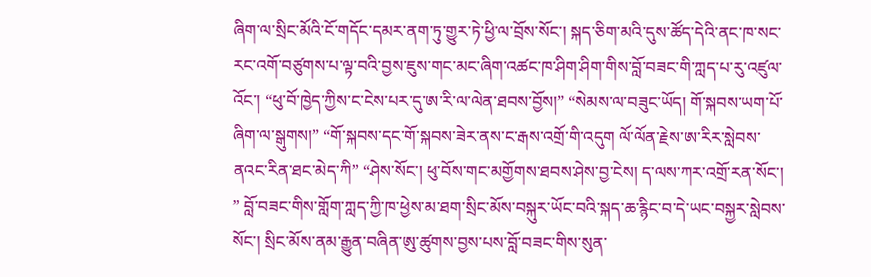ཞིག་ལ་སྲིང་མོའི་ངོ་གདོང་དམར་ནག་ཏུ་གྱུར་ཏེ་ཕྱི་ལ་བྲོས་སོང་། སྐད་ཅིག་མའི་དུས་ཚོད་དེའི་ནང་ཁ་སང་རང་འགོ་བཙུགས་པ་ལྟ་བའི་བྱས་ཇུས་གང་མང་ཞིག་འཚང་ཁ་ཤིག་ཤིག་གིས་བློ་བཟང་གི་ཀླད་པ་རུ་འཛུལ་འོང་། “ཕུ་བོ་ཁྱེད་ཀྱིས་ང་ངེས་པར་དུ་ཨ་རི་ལ་ལེན་ཐབས་བྱོས།” “སེམས་ལ་བཟུང་ཡོད། གོ་སྐབས་ཡག་པོ་ཞིག་ལ་སྒུགས།” “གོ་སྐབས་དང་གོ་སྐབས་ཟེར་ནས་ང་རྒས་འགྲོ་གི་འདུག ལོ་ལོན་རྗེས་ཨ་རིར་སླེབས་ནའང་རིན་ཐང་མེད་ཀི” “ཤེས་སོང་། ཕུ་བོས་གང་མགྱོགས་ཐབས་ཤེས་བྱ་ངེས། ད་ལས་ཀར་འགྲོ་རན་སོང་། ” བློ་བཟང་གིས་གློག་ཀླད་ཀྱི་ཁ་ཕྱེས་མ་ཐག་སྲིང་མོས་བསྐུར་ཡོང་བའི་སྐད་ཆ་རྙིང་བ་དེ་ཡང་བསྐྱར་སླེབས་སོང་། སྲིང་མོས་ནམ་རྒྱུན་བཞིན་ཨུ་ཚུགས་བྱས་པས་བློ་བཟང་གིས་སུན་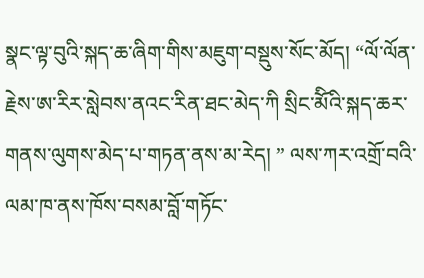སྣང་ལྟ་བུའི་སྐད་ཆ་ཞིག་གིས་མཇུག་བསྡུས་སོང་མོད། “ལོ་ལོན་རྗེས་ཨ་རིར་སླེབས་ནའང་རིན་ཐང་མེད་ཀི སྲིང་མོིའི་སྐད་ཆར་གནས་ལུགས་མེད་པ་གཏན་ནས་མ་རེད། ” ལས་ཀར་འགྲོ་བའི་ལམ་ཁ་ནས་ཁོས་བསམ་བློ་གཏོང་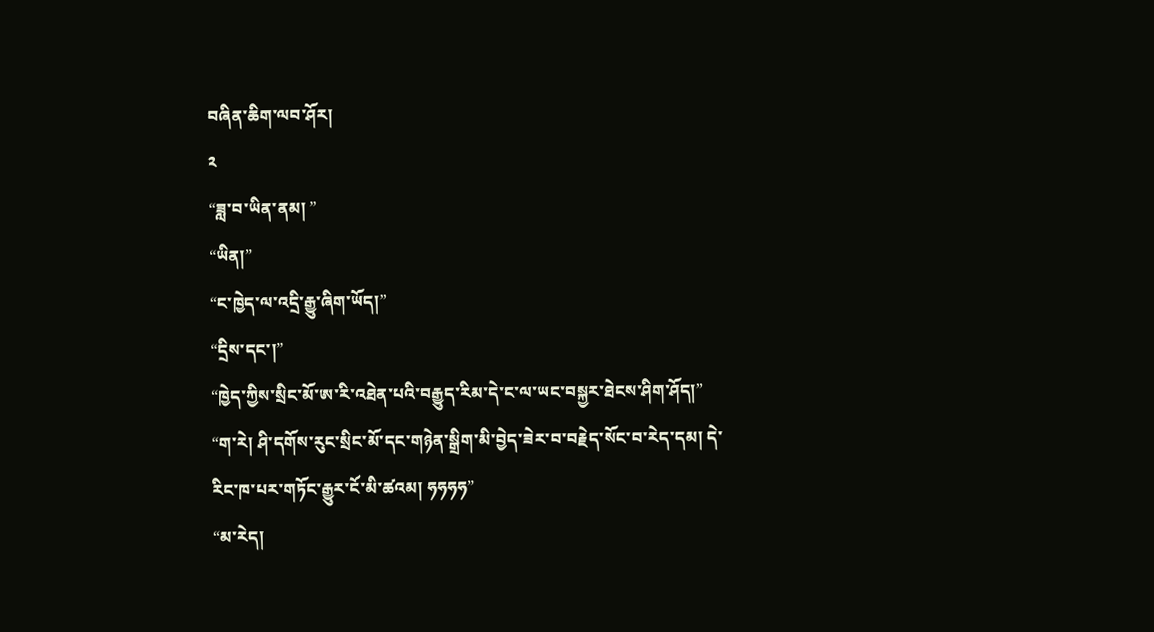བཞིན་ཆིག་ལབ་ཤོར།
༢
“ཟླ་བ་ཡིན་ནམ། ”
“ཡིན།”
“ང་ཁྱེད་ལ་འདྲི་རྒྱུ་ཞིག་ཡོད།”
“དྲིས་དང་།”
“ཁྱེད་ཀྱིས་སྲིང་མོ་ཨ་རི་འཐེན་པའི་བརྒྱུད་རིམ་དེ་ང་ལ་ཡང་བསྐྱར་ཐེངས་ཤིག་ཤོད།”
“ག་རེ། ཤི་དགོས་རུང་སྲིང་མོ་དང་གཉེན་སྒྲིག་མི་བྱེད་ཟེར་བ་བརྗེད་སོང་བ་རེད་དམ། དེ་རིང་ཁ་པར་གཏོང་རྒྱུར་ངོ་མི་ཚའམ། ཧཧཧཧ”
“མ་རེད།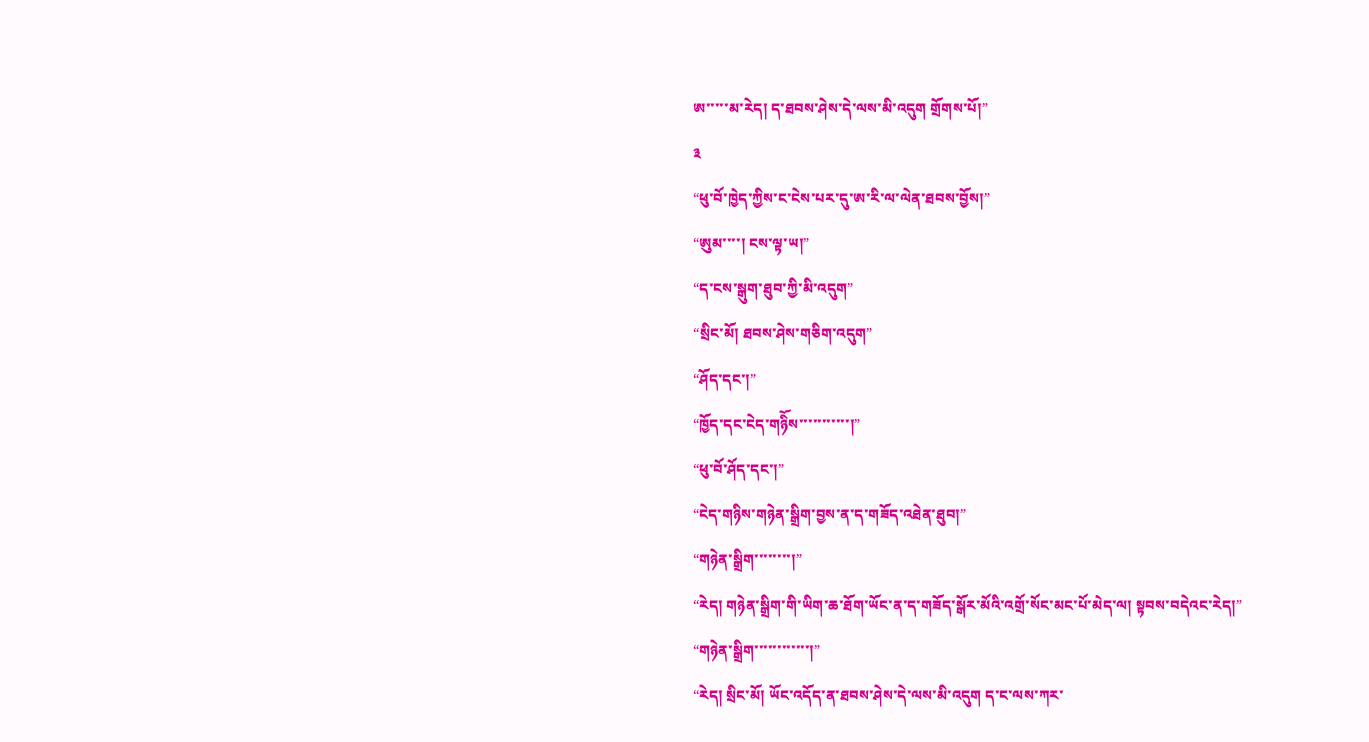ཨ་་་་་མ་རེད། ད་ཐབས་ཤེས་དེ་ལས་མི་འདུག གྲོགས་པོ།”
༣
“ཕུ་བོ་ཁྱེད་ཀྱིས་ང་ངེས་པར་དུ་ཨ་རི་ལ་ལེན་ཐབས་བྱོས།”
“ཨུམ་་་་། ངས་ལྟ་ཡ།”
“ད་ངས་སྒུག་ཐུབ་ཀྱི་མི་འདུག”
“སྲིང་མོ། ཐབས་ཤེས་གཅིག་འདུག”
“ཤོད་དང་།”
“ཁྱོད་དང་ངེད་གཉིོས་་་་་་་་་་་།”
“ཕུ་བོ་ཤོད་དང་།”
“ངེད་གཉིས་གཉེན་སྒྲིག་བྱས་ན་ད་གཟོད་འཐེན་ཐུབ།”
“གཉེན་སྒྲིག་་་་་་་་།”
“རེད། གཉེན་སྒྲིག་གི་ཡིག་ཆ་ཐོག་ཡོང་ན་ད་གཟོད་སྒོར་མོའི་འགྲོ་སོང་མང་པོ་མེད་ལ། སྟབས་བདེའང་རེད།”
“གཉེན་སྒྲིག་་་་་་་་་་་་།”
“རེད། སྲིང་མོ། ཡོང་འདོད་ན་ཐབས་ཤེས་དེ་ལས་མི་འདུག ད་ང་ལས་ཀར་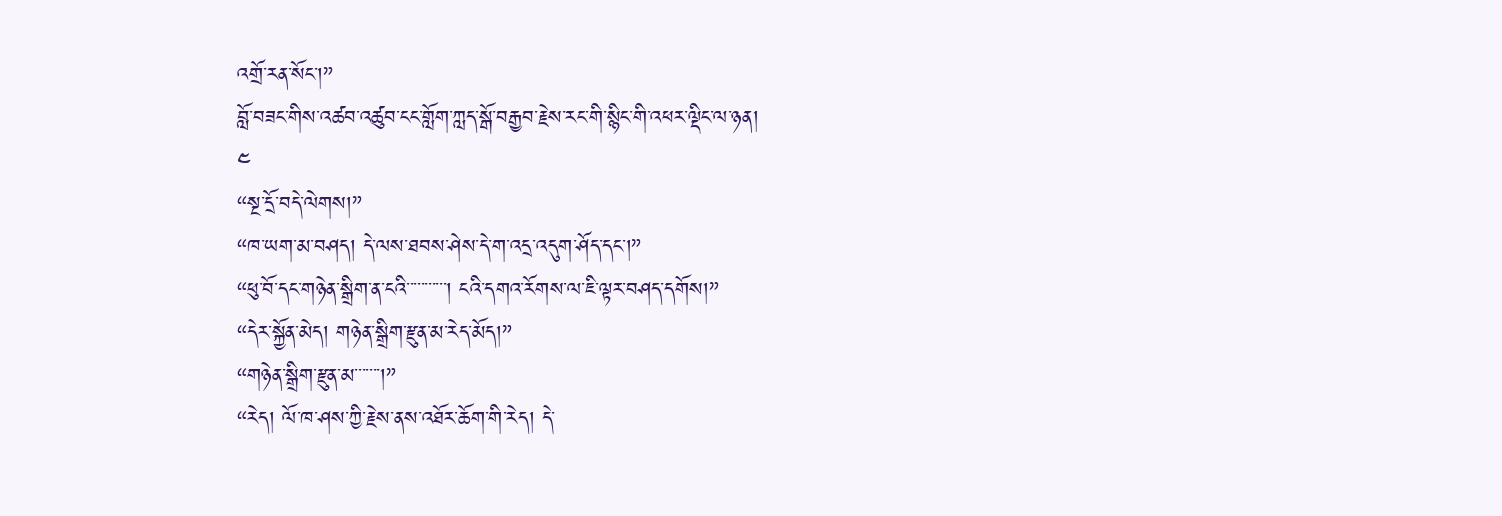འགྲོ་རན་སོང་།”
བློ་བཟང་གིས་འཚབ་འཚུབ་ངང་གློག་ཀླད་སྒོ་བརྒྱབ་རྗེས་རང་གི་སྙིང་གི་འཕར་ལྡིང་ལ་ཉན།
༤
“སྔ་དྲོ་བདེ་ལེགས།”
“ཁ་ཡག་མ་བཤད། དེ་ལས་ཐབས་ཤེས་དེ་ག་འདྲ་འདུག་ཤོད་དང་།”
“ཕུ་བོ་དང་གཉེན་སྒྲིག་ན་ངའི་་་་་་་་་་་། ངའི་དགའ་རོགས་ལ་ཇི་ལྟར་བཤད་དགོས།”
“དེར་སྐྱོན་མེད། གཉེན་སྒྲིག་རྫུན་མ་རེད་མོད།”
“གཉེན་སྒྲིག་རྫུན་མ་་་་་་་།”
“རེད། ལོ་ཁ་ཤས་ཀྱི་རྗེས་ནས་འཐོར་ཆོག་གི་རེད། དེ་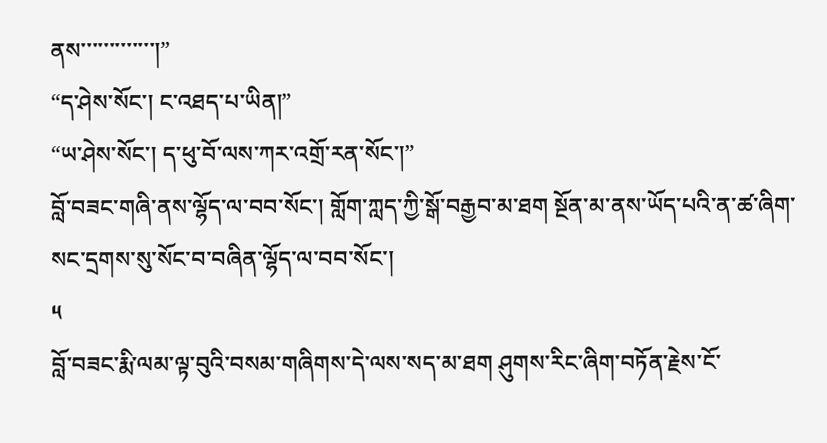ནས་་་་་་་་་་་་་།”
“ད་ཤེས་སོང་། ང་འཐད་པ་ཡིན།”
“ཡ་ཤེས་སོང་། ད་ཕུ་བོ་ལས་ཀར་འགྲོ་རན་སོང་།”
བློ་བཟང་གཞི་ནས་ལྷོད་ལ་བབ་སོང་། གློག་ཀླད་ཀྱི་སྒོ་བརྒྱབ་མ་ཐག སྔོན་མ་ནས་ཡོད་པའི་ན་ཚ་ཞིག་སང་དྲགས་སུ་སོང་བ་བཞིན་ལྷོད་ལ་བབ་སོང་།
༥
བློ་བཟང་རྨི་ལམ་ལྟ་བུའི་བསམ་གཞིགས་དེ་ལས་སད་མ་ཐག ཤུགས་རིང་ཞིག་བཏོན་རྗེས་ངོ་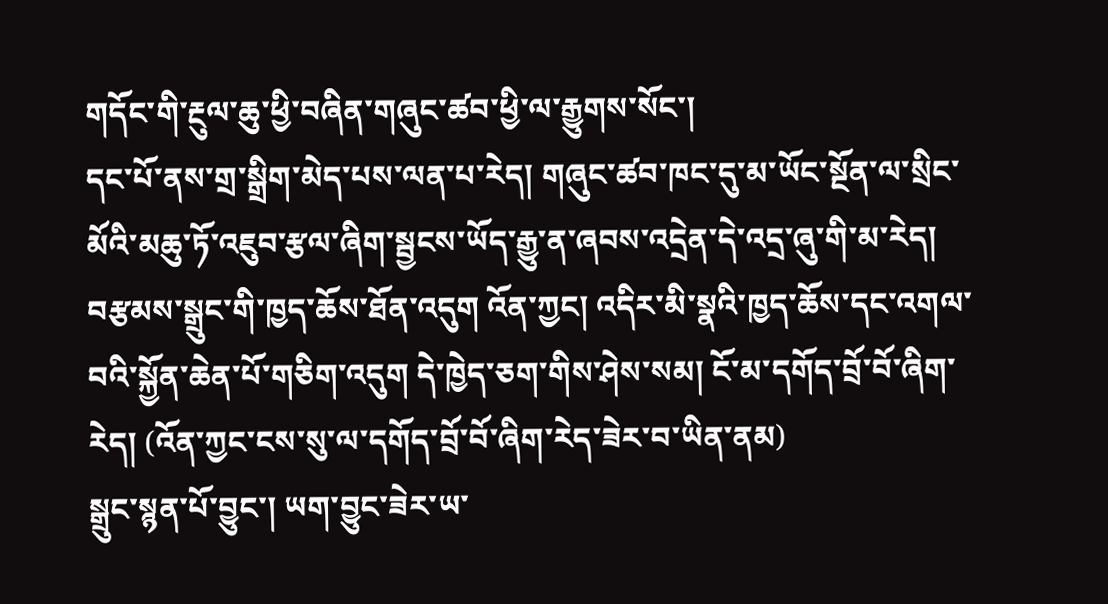གདོང་གི་རྔུལ་ཆུ་ཕྱི་བཞིན་གཞུང་ཚབ་ཕྱི་ལ་རྒྱུགས་སོང་།
དང་པོ་ནས་གྲ་སྒྲིག་མེད་པས་ལན་པ་རེད། གཞུང་ཚབ་ཁང་དུ་མ་ཡོང་སྔོན་ལ་སྲིང་མོའི་མཆུ་ཏོ་འཇུབ་རྩལ་ཞིག་སྦྱངས་ཡོད་རྒྱུ་ན་ཞབས་འདྲེན་དེ་འདྲ་ཞུ་གི་མ་རེད།
བརྩམས་སྒྲུང་གི་ཁྱད་ཆོས་ཐོན་འདུག འོན་ཀྱང། འདིར་མི་སྣའི་ཁྱད་ཆོས་དང་འགལ་བའི་སྐྱོན་ཆེན་པོ་གཅིག་འདུག དེ་ཁྱེད་ཅག་གིས་ཤེས་སམ། ངོ་མ་དགོད་བྲོ་བོ་ཞིག་རེད། (འོན་ཀྱང་ངས་སུ་ལ་དགོད་བྲོ་བོ་ཞིག་རེད་ཟེར་བ་ཡིན་ནམ)
སྒྲུང་སྙན་པོ་བྱུང་། ཡག་བྱུང་ཟེར་ཡ་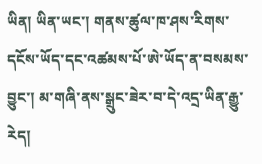ཡིན། ཡིན་ཡང་། གནས་ཚུལ་ཁ་ཤས་རིགས་དངོས་ཡོད་དང་འཚམས་པོ་ཨེ་ཡོད་ན་བསམས་བྱུང་། མ་གཞི་ནས་སྒྲུང་ཟེར་བ་དེ་འདྲ་ཡིན་རྒྱུ་རེད།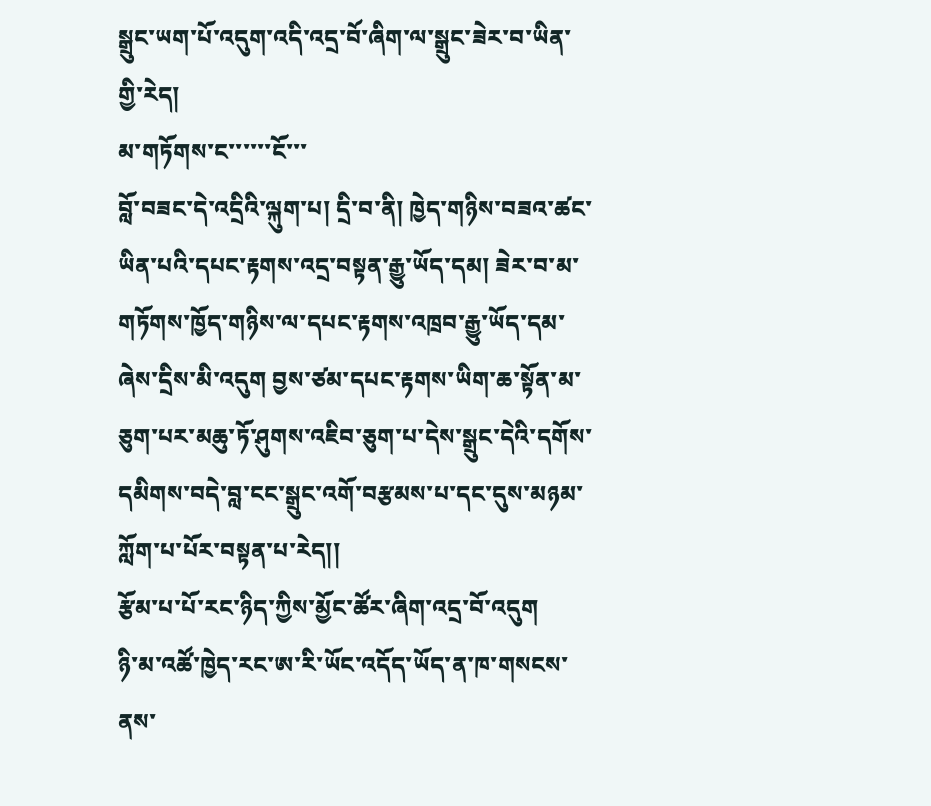སྒྲུང་ཡག་པོ་འདུག་འདི་འདྲ་བོ་ཞིག་ལ་སྒྲུང་ཟེར་བ་ཡིན་གྱི་རེད།
མ་གཏོགས་ང་་་་་་ངོ་་་
བློ་བཟང་དེ་འདྲིའི་ལྐུག་པ། དྲི་བ་ནི། ཁྱེད་གཉིས་བཟའ་ཚང་ཡིན་པའི་དཔང་རྟགས་འདྲ་བསྟན་རྒྱུ་ཡོད་དམ། ཟེར་བ་མ་གཏོགས་ཁྱོད་གཉིས་ལ་དཔང་རྟགས་འཁྲབ་རྒྱུ་ཡོད་དམ་ཞེས་དྲིས་མི་འདུག བྱས་ཙམ་དཔང་རྟགས་ཡིག་ཆ་སྟོན་མ་ཅུག་པར་མཆུ་ཏོ་ཤུགས་འཇིབ་ཅུག་པ་དེས་སྒྲུང་དེའི་དགོས་དམིགས་བདེ་བླ་ངང་སྒྲུང་འགོ་བརྩམས་པ་དང་དུས་མཉམ་ཀློག་པ་པོར་བསྟན་པ་རེད།།
རྩོམ་པ་པོ་རང་ཉིད་ཀྱིས་མྱོང་ཚོར་ཞིག་འདྲ་བོ་འདུག
ཉི་མ་འཚོ་ཁྱེད་རང་ཨ་རི་ཡོང་འདོད་ཡོད་ན་ཁ་གསངས་ནས་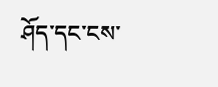ཤོད་དང་ངས་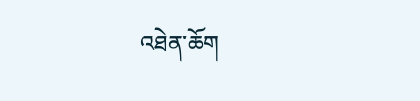འཐེན་ཆོག